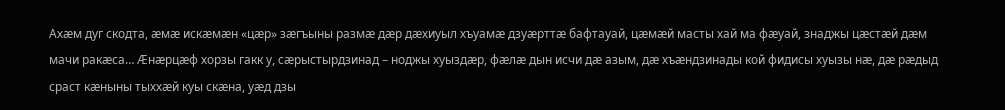Ахæм дуг скодта, æмæ искæмæн «цæр» зæгъыны размæ дæр дæхиуыл хъуамæ дзуæрттæ бафтауай, цæмæй масты хай ма фæуай, знаджы цæстæй дæм мачи ракæса… Æнæрцæф хорзы гакк у, сæрыстырдзинад – ноджы хуыздæр, фæлæ дын исчи дæ азым, дæ хъæндзинады кой фидисы хуызы нæ, дæ рæдыд сраст кæныны тыххæй куы скæна, уæд дзы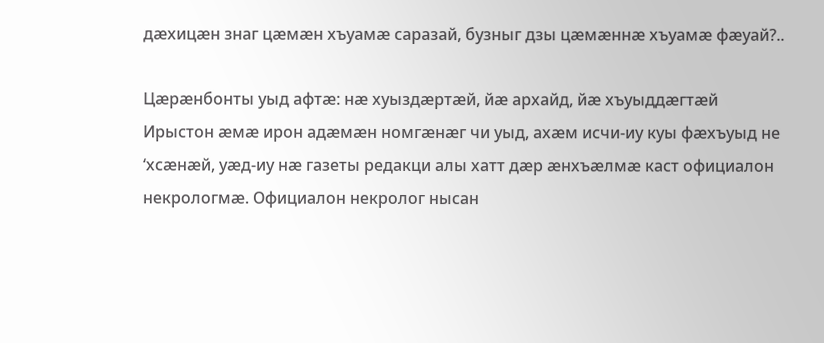дæхицæн знаг цæмæн хъуамæ саразай, бузныг дзы цæмæннæ хъуамæ фæуай?..

Цæрæнбонты уыд афтæ: нæ хуыздæртæй, йæ архайд, йæ хъуыддæгтæй Ирыстон æмæ ирон адæмæн номгæнæг чи уыд, ахæм исчи-иу куы фæхъуыд не ‘хсæнæй, уæд-иу нæ газеты редакци алы хатт дæр æнхъæлмæ каст официалон некрологмæ. Официалон некролог нысан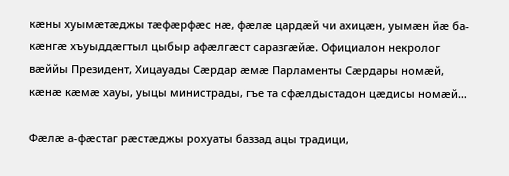кæны хуымæтæджы тæфæрфæс нæ, фæлæ цардæй чи ахицæн, уымæн йæ ба-кæнгæ хъуыддæгтыл цыбыр афæлгæст саразгæйæ. Официалон некролог вæййы Президент, Хицауады Сæрдар æмæ Парламенты Сæрдары номæй, кæнæ кæмæ хауы, уыцы министрады, гъе та сфæлдыстадон цæдисы номæй…

Фæлæ а-фæстаг рæстæджы рохуаты баззад ацы традици,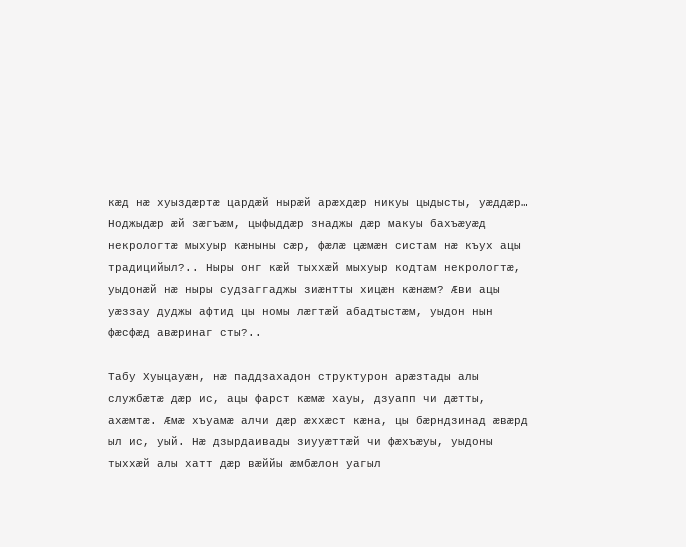кæд нæ хуыздæртæ цардæй нырæй арæхдæр никуы цыдысты, уæддæр… Ноджыдæр æй зæгъæм, цыфыддæр знаджы дæр макуы бахъæуæд некрологтæ мыхуыр кæныны сæр, фæлæ цæмæн систам нæ къух ацы традицийыл?.. Ныры онг кæй тыххæй мыхуыр кодтам некрологтæ, уыдонæй нæ ныры судзаггаджы зиæнтты хицæн кæнæм? Æви ацы уæззау дуджы афтид цы номы лæгтæй абадтыстæм, уыдон нын фæсфæд авæринаг сты?..

Табу Хуыцауæн, нæ паддзахадон структурон арæзтады алы службæтæ дæр ис, ацы фарст кæмæ хауы, дзуапп чи дæтты, ахæмтæ. Æмæ хъуамæ алчи дæр æххæст кæна, цы бæрндзинад æвæрд ыл ис, уый. Нæ дзырдаивады зиууæттæй чи фæхъæуы, уыдоны тыххæй алы хатт дæр вæййы æмбæлон уагыл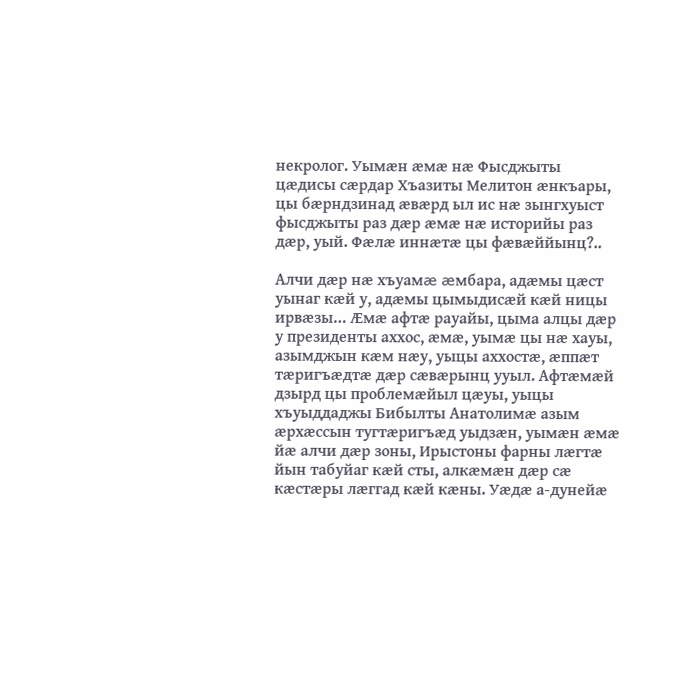некролог. Уымæн æмæ нæ Фысджыты цæдисы сæрдар Хъазиты Мелитон æнкъары, цы бæрндзинад æвæрд ыл ис нæ зынгхуыст фысджыты раз дæр æмæ нæ историйы раз дæр, уый. Фæлæ иннæтæ цы фæвæййынц?..

Алчи дæр нæ хъуамæ æмбара, адæмы цæст уынаг кæй у, адæмы цымыдисæй кæй ницы ирвæзы… Æмæ афтæ рауайы, цыма алцы дæр у президенты аххос, æмæ, уымæ цы нæ хауы, азымджын кæм нæу, уыцы аххостæ, æппæт тæригъæдтæ дæр сæвæрынц ууыл. Афтæмæй дзырд цы проблемæйыл цæуы, уыцы хъуыддаджы Бибылты Анатолимæ азым æрхæссын тугтæригъæд уыдзæн, уымæн æмæ йæ алчи дæр зоны, Ирыстоны фарны лæгтæ йын табуйаг кæй сты, алкæмæн дæр сæ кæстæры лæггад кæй кæны. Уæдæ а-дунейæ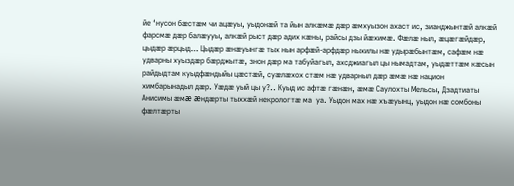йе ‘нусон бæстæм чи ацæуы, уыдонæй та йын алкæмæ дæр æмхуызон ахаст ис, зианджынтæй алкæй фарсмæ дæр балæууы, алкæй рыст дæр адих кæны, райсы дзы йæхимæ. Фæлæ ныл, æцæгæйдæр, цыдæр æрцыд… Цыдæр æнæуынгæ тых нын арфæй-арфдæр ныхилы нæ удырæбынтæм, сафæм нæ удварны хуыздæр бæрджытæ, знон дæр ма табуйагыл, ахсджиагыл цы нымадтам, уыдæттæм кæсын райдыдтам куыдфæндыйы цæстæй, суæлæхох стæм нæ удварныл дæр æмæ нæ национ химбарынадыл дæр. Уæдæ уый цы у?.. Куыд ис афтæ гæнæн, æмæ Саулохты Мельсы, Дзадтиаты Анисимы æмæ æндæрты тыххæй некрологтæ ма  уа. Уыдон мах нæ хъæуынц, уыдон нæ сомбоны фæлтæрты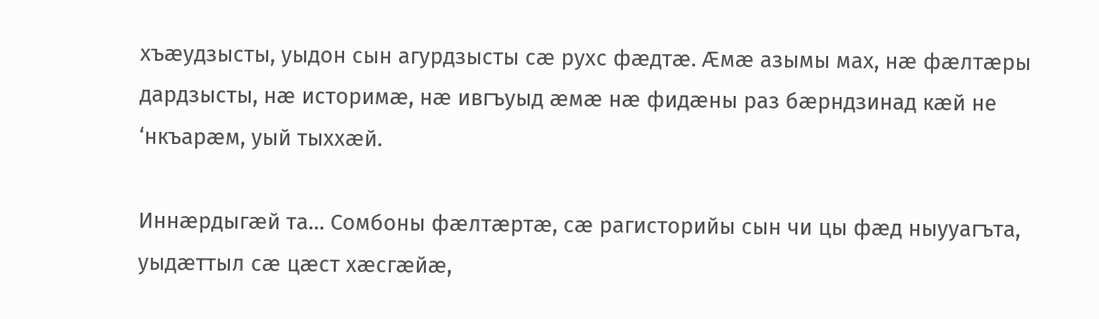хъæудзысты, уыдон сын агурдзысты сæ рухс фæдтæ. Æмæ азымы мах, нæ фæлтæры дардзысты, нæ историмæ, нæ ивгъуыд æмæ нæ фидæны раз бæрндзинад кæй не ‘нкъарæм, уый тыххæй.

Иннæрдыгæй та… Сомбоны фæлтæртæ, сæ рагисторийы сын чи цы фæд ныууагъта, уыдæттыл сæ цæст хæсгæйæ,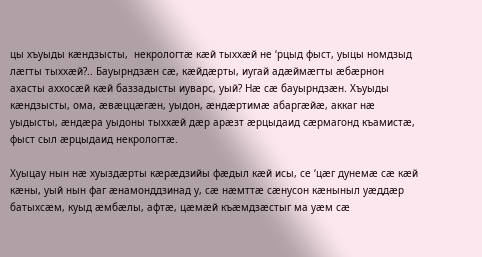цы хъуыды кæндзысты,  некрологтæ кæй тыххæй не ‘рцыд фыст, уыцы номдзыд лæгты тыххæй?.. Бауырндзæн сæ, кæйдæрты, иугай адæймæгты æбæрнон ахасты аххосæй кæй баззадысты иуварс, уый? Нæ сæ бауырндзæн. Хъуыды кæндзысты, ома, æвæццæгæн, уыдон, æндæртимæ абаргæйæ, аккаг нæ уыдысты, æндæра уыдоны тыххæй дæр арæзт æрцыдаид сæрмагонд къамистæ, фыст сыл æрцыдаид некрологтæ.

Хуыцау нын нæ хуыздæрты кæрæдзийы фæдыл кæй исы, се ‘цæг дунемæ сæ кæй кæны, уый нын фаг æнамонддзинад у, сæ нæмттæ сæнусон кæныныл уæддæр батыхсæм, куыд æмбæлы, афтæ, цæмæй къæмдзæстыг ма уæм сæ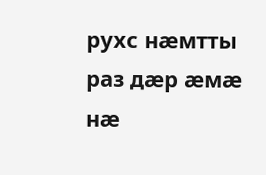рухс нæмтты раз дæр æмæ нæ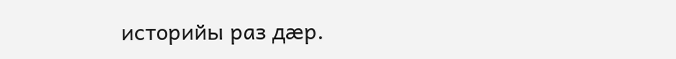историйы раз дæр.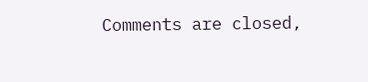Comments are closed,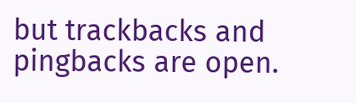but trackbacks and pingbacks are open.